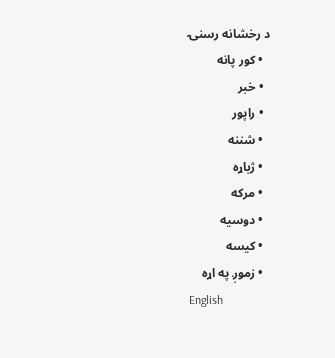د رخشانه رسنۍ
  • کور پانه
  • خبر
  • راپور
  • شننه
  • ژباړه
  • مرکه
  • دوسیه
  • کیسه
  • زموږ په اړه
English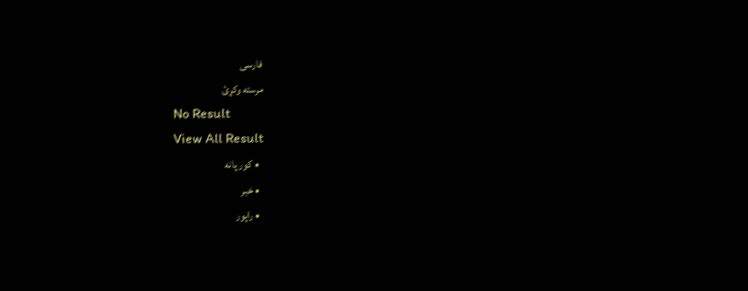فارسی
مرسته وکړئ
No Result
View All Result
  • کور پانه
  • خبر
  • راپور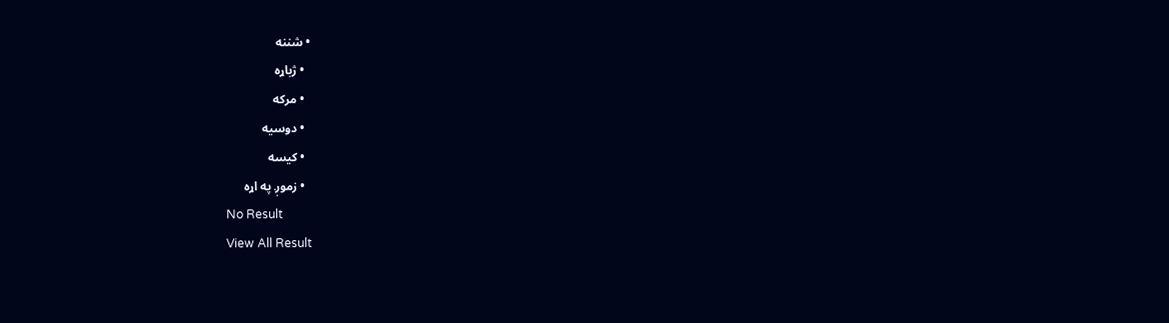• شننه
  • ژباړه
  • مرکه
  • دوسیه
  • کیسه
  • زموږ په اړه
No Result
View All Result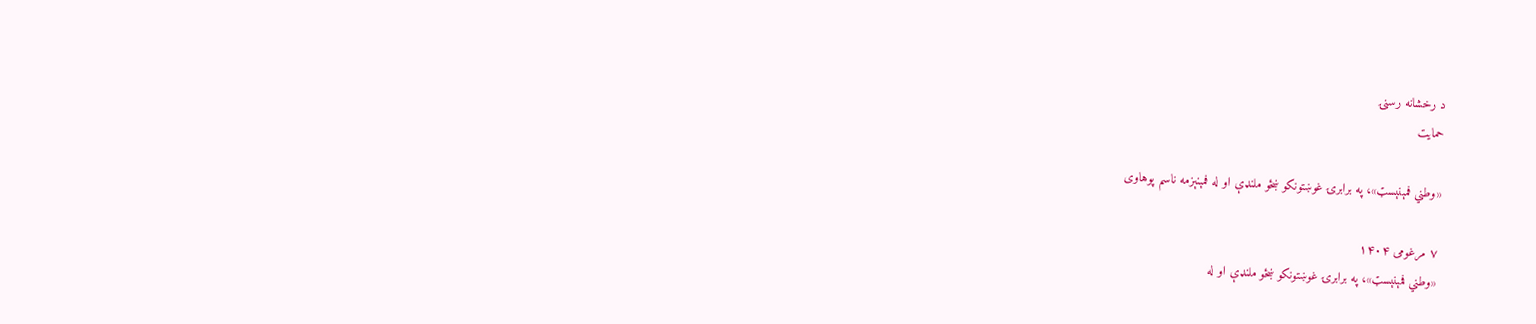د رخشانه رسنۍ
حمایت

«وطني فمېنېسټ»، په برابرۍ غوښتونکو ښځو ملنډې او له فمېنېزمه ناسم پوهاوی

۷ مرغومی ۱۴۰۴
«وطني فمېنېسټ»، په برابرۍ غوښتونکو ښځو ملنډې او له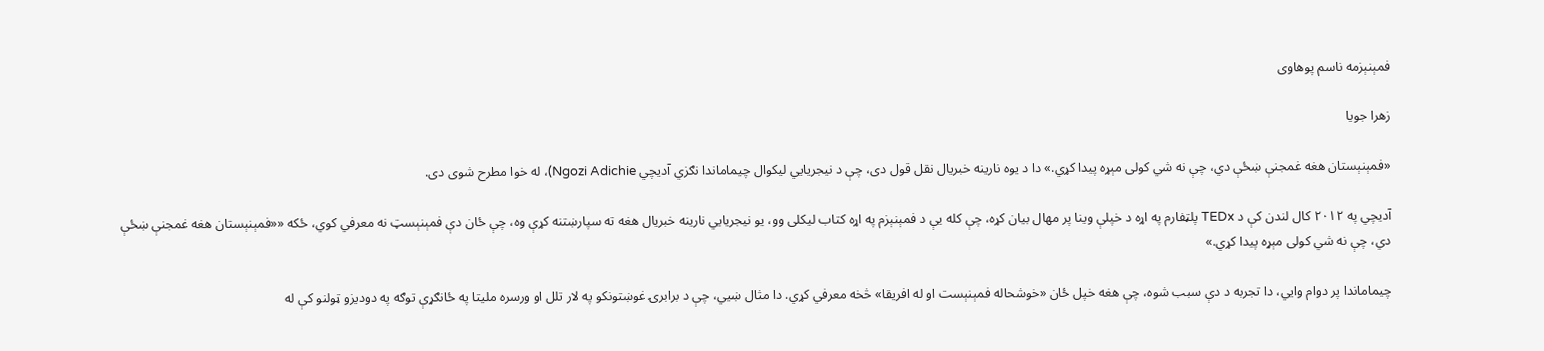فمېنېزمه ناسم پوهاوی

زهرا جویا

«فمېنېستان هغه غمجنې ښځې دي، چې نه شي کولی مېړه پیدا کړي.» دا د یوه نارینه خبریال نقل قول دی، چې د نیجریايي لیکوال چیماماندا نګزي آدیچي Ngozi Adichie)، له خوا مطرح شوی دی.

آدیچي په ۲۰۱۲ کال لندن کې د TEDx پلټفارم په اړه د خپلې وینا پر مهال بیان کړه، چې کله یې د فمېنېزم په اړه کتاب لیکلی وو، یو نیجریايي نارینه خبریال هغه ته سپارښتنه کړې وه، چې ځان دې فمېنېسټ نه معرفي کوي، ځکه ««فمېنېستان هغه غمجنې ښځې دي، چې نه شي کولی مېړه پیدا کړي.»

چیماماندا پر دوام وايي، دا تجربه د دې سبب شوه، چې هغه خپل ځان «خوشحاله فمېنېست او له افریقا» څخه معرفي کړي. دا مثال ښيي، چې د برابرۍ غوښتونکو په لار تلل او ورسره ملیتا په ځانګړې توګه په دودیزو ټولنو کې له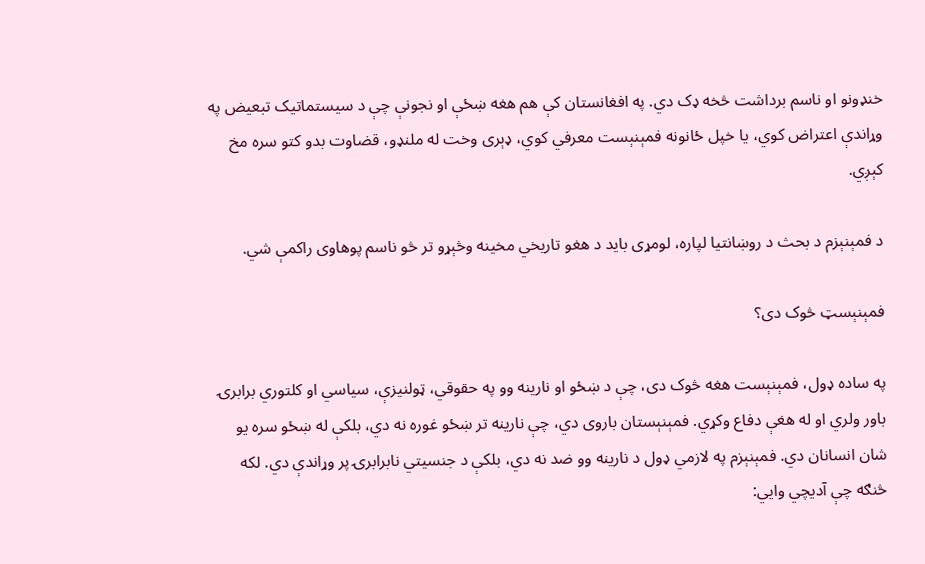خنډونو او ناسم برداشت څخه ډک دي. په افغانستان کې هم هغه ښځې او نجونې چې د سیستماتیک تبعیض په وړاندې اعتراض کوي، یا خپل ځانونه فمېنېست معرفي کوي، ډېری وخت له ملنډو، قضاوت بدو کتو سره مخ کېږي.

د فمېنېزم د بحث د روښانتیا لپاره، لومړی باید د هغو تاریخي مخینه وڅېړو تر څو ناسم پوهاوی راکمې شي.

فمېنېسټ څوک دی؟

په ساده ډول، فمېنېست هغه څوک دی، چې د ښځو او نارینه وو په حقوقي، ټولنیزې، سیاسي او کلتوري برابرۍ باور ولري او له هغې دفاع وکړي. فمېنېستان باروی دي، چې نارینه تر ښځو غوره نه دي، بلکې له ښځو سره یو شان انسانان دي. فمېنېزم په لازمي ډول د نارینه وو ضد نه دي، بلکې د جنسیتي نابرابرۍ پر وړاندې دي. لکه څنګه چې آدیچي وايي: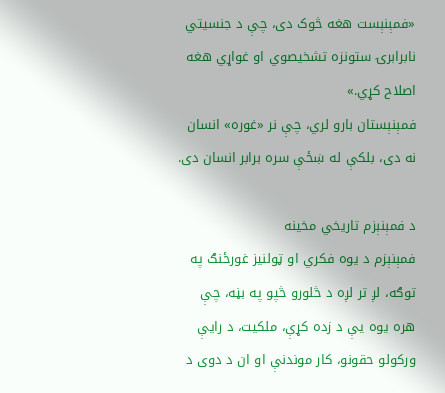«فمېنېست هغه څوک دی، چې د جنسیتي نابرابرۍ ستونزه تشخیصوي او غواړي هغه اصلاح کړي.»
فمېنېستان بارو لري، چې نر «غوره» انسان نه دی، بلکې له ښځې سره برابر انسان دی.

د فمېنېزم تاریخي مخینه
فمېنېزم د یوه فکري او ټولنیز غورځنګ په توګه، لږ تر لږه د څلورو څپو په بڼه، چې هره یوه یې د زده کړې، ملکیت، د رایې ورکولو حقونو، کار موندنې او ان د دوی د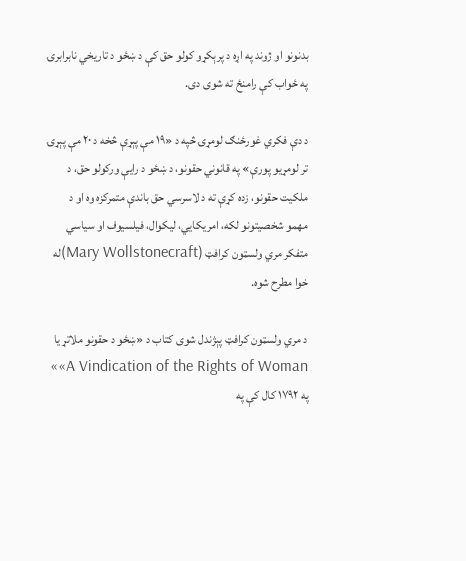بدنونو او ژوند په اړه د پرېکړو کولو حق کې د ښځو د تاریخي نابرابرۍ په ځواب کې رامنځ ته شوی دی.

د دې فکري غورځنګ لومړۍ څپه د «۱۹ مې پېړې څخه د ۲۰ مې پېړۍ تر لومړیو پورې» په قانوني حقونو، د ښځو د رایې ورکولو حق، د ملکیت حقونو، زده کړې ته د لاسرسي حق باندې متمرکزه وه او د مهمو شخصیتونو لکه، امریکايي، لیکوال، فیلسیوف او سیاسي متفکر مري ولسټون کرافټ (Mary Wollstonecraft)له خوا مطرح شوه.

د مري ولسټون کرافټ پېژندل شوی کتاب د «ښځو د حقونو ملاتړ یا A Vindication of the Rights of Woman»» په ۱۷۹۲ کال کې په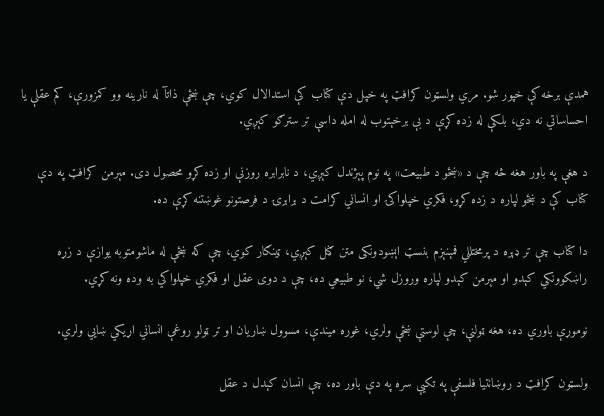همدې برخه کې خپور شو. مري ولسټون کرافټ په خپل دې کتاب کې استدالال کوي، چې ښځې ذاتآ له نارینه وو کمزورې، کم عقلې یا احساساتي نه دي، بلکې له زده کړې د بې برخېتوب له امله داسې تر سترګو کېږي.

د هغې په باور هغه څه چې د «ښځو د طبیعت» په نوم پېژندل کېږي، د نابرابره روزنې او زده کړو محصول دی. مېرمن کرافټ په دې کتاب کې د ښځو لپاره د زده کړو، فکري خپلواکۍ او انساني کرامت د برابرۍ د فرصتونو غوښتنه کړې ده.

دا کتاب چې تر ډېره د پرمختللي فمېنېزم بنسټ اېښودونکی متن ګڼل کېږي، ټينګار کوي، چې که ښځې له ماشومتوبه یوازې د زړه راښکوونکي کېدو او مېرمن کېدو لپاره وروزل شي، نو طبیعي ده، چې د دوی عقل او فکري خپلواکي به وده ونه کړي.

نوموړې باوري ده، هغه ټولنې، چې لوستې ښځې ولري، غوره میندې، مسوول ښاریان او تر ټولو روغې انساني اړیکي ښايي ولري.

ولسټون کرافټ د روښانتیا فلسفې په تکیې سره په دې باور ده، چې انسان کېدل د عقل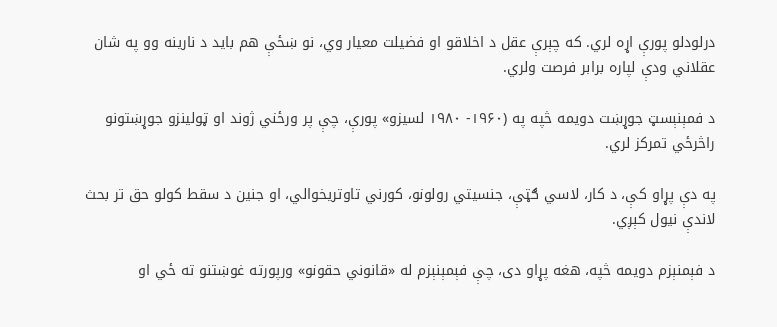درلودلو پورې اړه لري. که چېرې عقل د اخلاقو او فضیلت معیار وي، نو ښځې هم باید د نارینه وو په شان عقلاني ودې لپاره برابر فرصت ولري.

د فمېنېسټ جوړښت دویمه څپه په (۱۹۶۰- ۱۹۸۰ لسیزو» پورې، چې پر ورځني ژوند او ټولینزو جوړښتونو راڅرځي تمرکز لري.

په دې پړاو کې، د کار، لاسي ګټې، جنسیتي رولونو، کورني تاوتریخوالي، او جنین د سقط کولو حق تر بحث لاندې نیول کېږي.

د فېمنېزم دویمه څپه، هغه پړاو دی، چې فېمېنېزم له «قانوني حقونو» ورپورته غوښتنو ته ځي او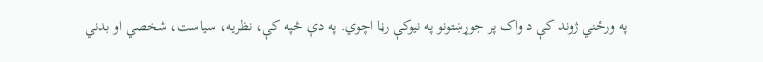په ورځني ژوند کې د واک پر جوړښتونو په نیوکې رڼا اچوي. په دې څپه کې، نظریه، سیاست، شخصي او بدني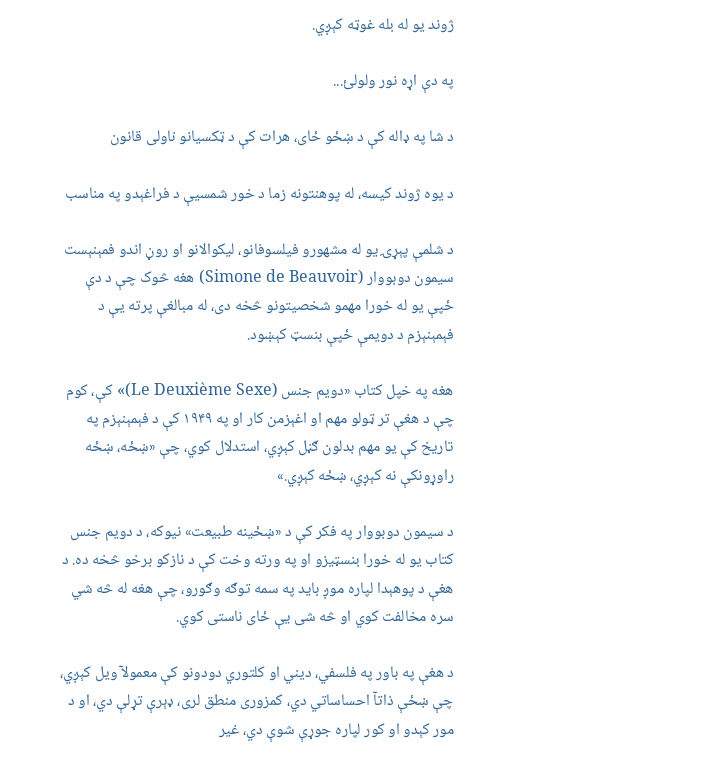ژوند یو له بله غوټه کېږي.

په دې اړه نور ولولئ...

د شا په ډاله کې د ښځو ځای، هرات کې د ټکسیانو ناولی قانون

د یوه ژوند کیسه، له پوهنتونه زما د خور شمسیې د فراغېدو په مناسب

د شلمې پېړۍ یو له مشهورو فیلسوفانو، لیکوالانو او روڼ اندو فمېنېست سیمون دوبووار (Simone de Beauvoir) هغه څوک چې د دې ځپې یو له خورا مهمو شخصیتونو څخه دی، له مبالغې پرته یې د فېمېنېزم د دویمې ځپې بنسټ کېښود.

هغه په خپل کتاب «دویم جنس (Le Deuxième Sexe)» کې، کوم چې د هغې تر ټولو مهم او اغېزمن کار او په ۱۹۴۹ کې د فېمېنېزم په تاریخ کې یو مهم بدلون ګڼل کېږي، استدلال کوي، چې «ښځه، ښځه راوړونکې نه کېږي، ښځه کېږي.»

د سیمون دوبووار په فکر کې د «ښځینه طبیعت» نیوکه، د دویم جنس کتاب یو له خورا بنسټیزو او په ورته وخت کې د نازکو برخو څخه ده. د هغې د پوهېدا لپاره موږ باید په سمه توګه وګورو، چې هغه له څه شي سره مخالفت کوي او څه شی یې ځای ناستی کوي.

د هغې په باور په فلسفي، دیني او کلتوري دودونو کې معمولآ ویل کېږي، چې ښځې ذاتآ احساساتي دي، کمزوری منطق لری، ډېرې تړلې دي، او د مور کېدو او کور لپاره جوړې شوې دي، غیر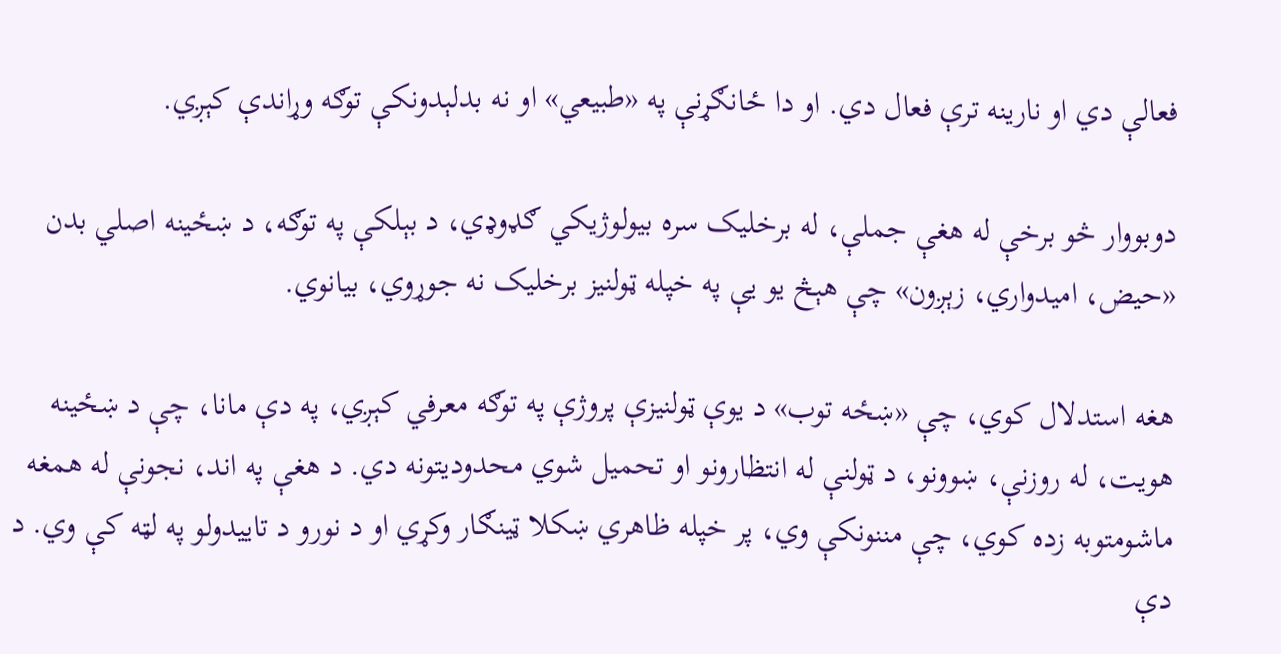فعالې دي او نارینه ترې فعال دي. او دا ځانګړنې په «طبیعي» او نه بدلېدونکې توګه وړاندې کېږي.

دوبووار څو برخې له هغې جملې، له برخلیک سره بيولوژیکي ګډوډي، د بېلکې په توګه، د ښځینه اصلي بدن «حیض، امیدواري، زېږون» چې هېڅ یو یې په خپله ټولنیز برخلیک نه جوړوي، بیانوي.

هغه استدلال کوي، چې «ښځه توب» د یوې ټولنیزې پروژې په توګه معرفي کېږي، په دې مانا، چې د ښځینه هویت، له روزنې، ښوونو، د ټولنې له انتظارونو او تحمیل شوي محدودیتونه دي. د هغې په اند، نجونې له همغه ماشومتوبه زده کوي، چې مننونکې وي، پر خپله ظاهري ښکلا ټینګار وکړي او د نورو د تاییدولو په لټه کې وي. د دې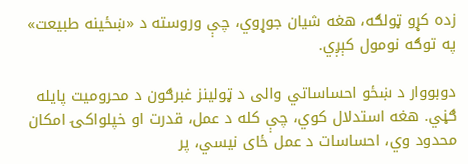زده کړو ټولګه، هغه شیان جوړوي، چې وروسته د «ښځینه طبیعت» په توګه نومول کېږي.

دوبووار د ښځو احساساتي والی د ټولینز غبرګون د محرومیت پایله ګڼي. هغه استدلال کوي، چې کله د عمل، قدرت او خپلواکۍ امکان محدود وي، احساسات د عمل ځای نیسي، پر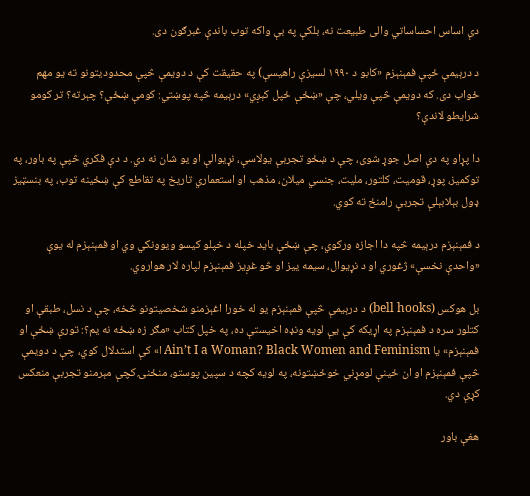دې اساس احساساتي والی طبیعت نه، بلکې په بې واکه توب باندې غبرګون دی.

د درېيمې ځپې فمېنېزم «کابو د ۱۹۹۰ لسیزې راهیسې) په حقیقت کې د دویمې څپې محدودیتونو ته یو مهم ځواب دی. که دویمې څپې ویلي، چې «ښځې ځپل کېږي» درېیمه څپه پوښتي: کومې ښځې؟ چېرته؟ تر کومو شرایطو لاندې؟

دا پړاو په دې اصل جوړ شوی، چې د ښځو تجربې یولاسې، نړیوالې او یو شان نه دي. د دې فکري څپې په باور، په توکمیز، پوړ، قومیت، کلتور، ملیت، جنسي میلان، مذهب او استعماري تاریخ په تقاطع کې ښځینه توب، په بنسټیز ډول بېلابېلې تجربې رامنځ ته کوي.

د فمېنېزم درېیمه څپه دا اجازه ورکوي، چې ښځې باید خپله د خپلو کیسو ویوونکي وي او فمېنېزم له یوې «واحدې نخسې» ژغوري او د نړیوال، سیمه ییز او څو غږیز فمېنېزم لپاره لار هواروي.

بل هوکس (bell hooks) د درېيمې څپې فمېنېزم یو له خورا اغېزمنو شخصیتونو څخه، چې د نسل، طبقې او کتلور سره د فمېنېزم په اړیکه کې یې لویه ونډه اخیستې ده، په خپل کتاب «مګر زه ښځه نه یم؟: تورې ښځې او فمېنېزم» یا Ain’t I a Woman? Black Women and Feminism ا» کې استدلال کوي، چې د دویمې څپې فمېنېزم او ان ځینې لومړني خوځښتونه، په لویه کچه د سپین پوستو، منځنۍ کچې مېرمنو تجربې منعکس کړې دي.

هغې باور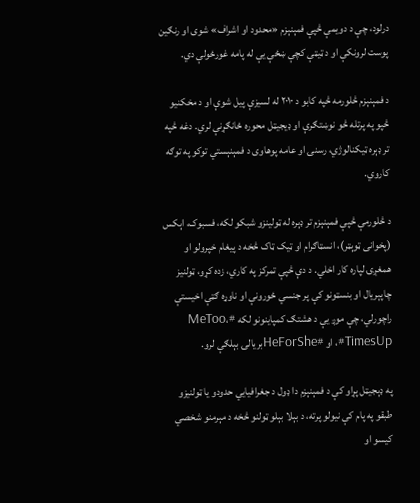درلود، چې د دویمې څپې فمېنېزم «محدود او اشراف» شوی او رنګین پوست لرونکې او د ټیټې کچې ښځې یې له پامه غورځولې دي.

د فمېنېزم څلورمه څپه کابو د ۲۰۱۰ له لسیزې پیل شوې او د مخکنیو څپو په پرتله څو نوښتګرې او ډیجیټل محوره ځانګړنې لري. دغه څپه تر ډېره ټیکنالوژي، رسنۍ او عامه پوهاوی د فمېنېستي توکو په توګه کاروي.

د څلورمې څپې فمېنېزم تر ډېره له ټولینزو شبکو لکه، فسبوک، اېکس (پخوانی ټوېټر)، انسټاګرام او ټیک ټاک څخه د پیغام خپرولو او همغږۍ لپاره کار اخلي. د دې څپې تمرکز په کاري، زده کړو، ټولنیز چاپېریال او بنسټونو کې پر جنسي ځورونې او ناوړه ګټې اخیستې راچورلي، چې موږ یې د هشتګ کمپاینونو لکه #MeToo، #TimesUp، او #HeForSheبریالۍ بېلګې لرو.

په ډېجیټل پړاو کې د فمېنېزم دا ډول د جغرافیايي حدودو یا ټولنیزو طبقو په پام کې نیولو پرته، د بېلا بېلو ټولنو څخه د مېرمنو شخصي کیسو او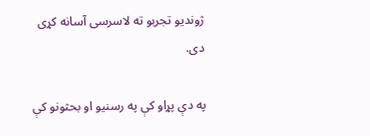ژوندیو تجربو ته لاسرسی آسانه کړی دی.

په دې پړاو کې په رسنیو او بحثونو کې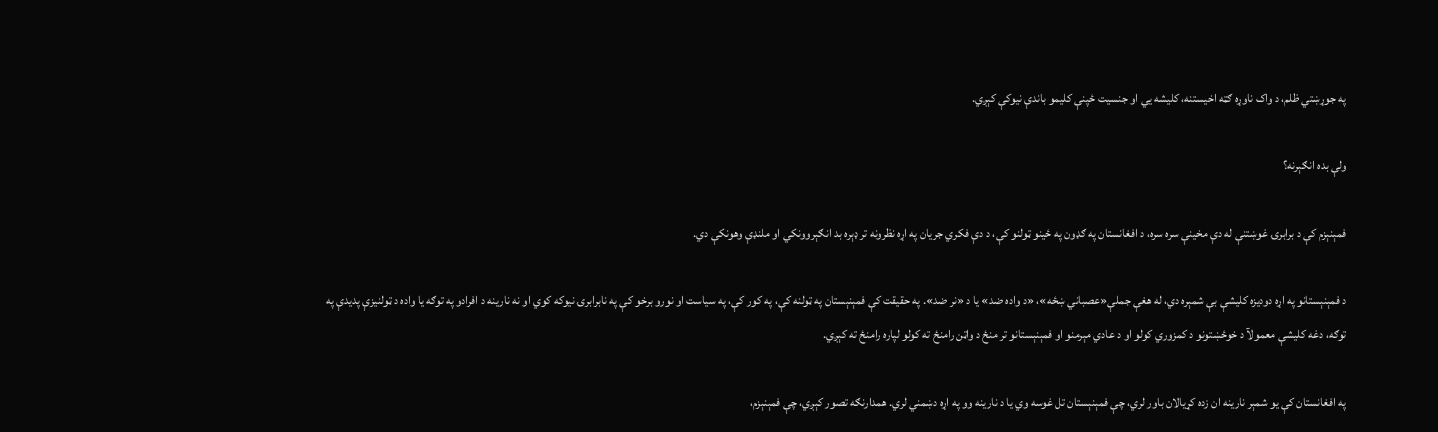په جوړښتي ظلم، د واک ناوړه ګټه اخیستنه، کلیشه يي او جنسیت ځپنې کلیمو باندې نیوکې کېږي.

ولې بده انګېرنه؟

فمېنېزم کې د برابرۍ غوښتنې له دې مخینې سره سره، د افغانستان په ګډون په ځینو ټولنو کې، د دې فکري جریان په اړه نظرونه تر ډېره بد انګېروونکي او ملنډې وهونکې دي.

د فمېنېستانو په اړه دودیزه کلیشې بې شمېره دي، له هغې جملې«عصباني ښځه»، «د واده ضد» یا د «نر ضد». په حقیقت کې فمېنېستان په ټولنه کې، په کور کې، په سیاست او نورو برخو کې په نابرابرۍ نیوکه کوي او نه نارینه د افرادو په توګه یا واده د ټولنیزې پدیدې په توګه، دغه کلیشې معمولآ د خوځښتونو د کمزوري کولو او د عادي مېرمنو او فمېنېستانو تر منځ د واټن رامنځ ته کولو لپاره رامنځ ته کېږي.

په افغانستان کې یو شمېر نارینه ان زده کړیالان باور لري، چې فمېنېستان تل غوسه وي یا د نارینه وو په اړه دښمني لري. همدارنګه تصور کېږي، چې فمېنېزم،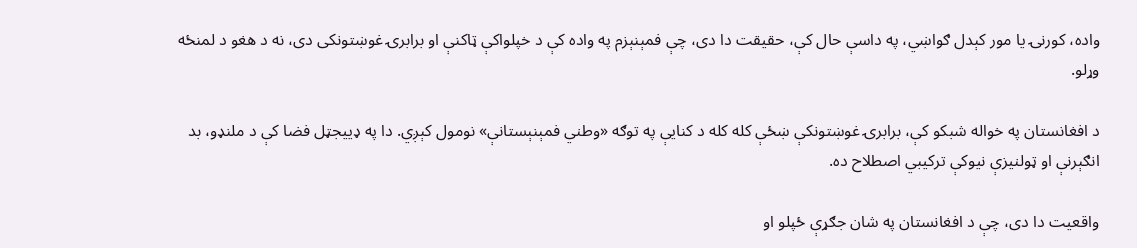واده، کورنۍ یا مور کېدل ګواښي، په داسې حال کې، حقیقت دا دی، چې فمېنېزم په واده کې د خپلواکې ټاکنې او برابرۍ غوښتونکی دی، نه د هغو د لمنځه وړلو.

د افغانستان په خواله شبکو کې، برابرۍ غوښتونکې ښځې کله کله د کنایې په توګه «وطني فمېنېستانې» نومول کېږي. دا په ډییجټل فضا کې د ملنډو، بد انګېرنې او ټولنیزې نیوکې ترکیبي اصطلاح ده.

واقعیت دا دی، چې د افغانستان په شان جګړې ځپلو او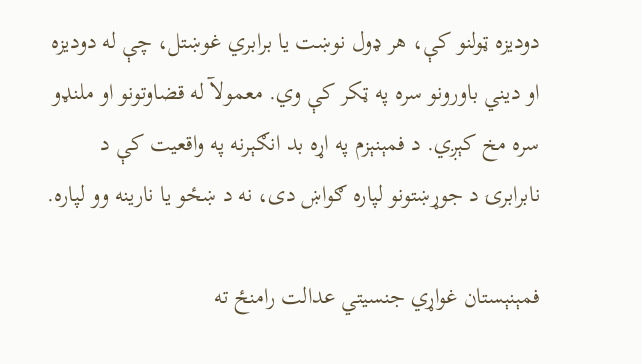دودیزه ټولنو کې، هر ډول نوښت یا برابري غوښتل، چې له دودیزه او دیني باورونو سره په ټکر کې وي. معمولآ له قضاوتونو او ملنډو سره مخ کېږي. د فمېنېزم په اړه بد انګېرنه په واقعیت کې د نابرابرۍ د جوړښتونو لپاره ګواښ دی، نه د ښځو یا نارینه وو لپاره.

فمېنېستان غواړي جنسیتي عدالت رامنځ ته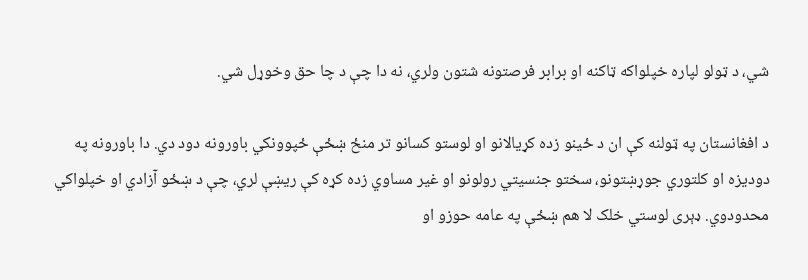شي، د ټولو لپاره خپلواکه ټاکنه او برابر فرصتونه شتون ولري، نه دا چې د چا حق وخوړل شي.

د افغانستان په ټولنه کې ان د ځینو زده کړیالانو او لوستو کسانو تر منځ ښځې ځپوونکي باورونه دود دي. دا باورونه په دودیزه او کلتوري جوړښتونو، سختو جنسیتي رولونو او غیر مساوي زده کړه کې ریښې لري، چې د ښځو آزادي او خپلواکي محدودوي. ډېری لوستي خلک لا هم ښځې په عامه حوزو او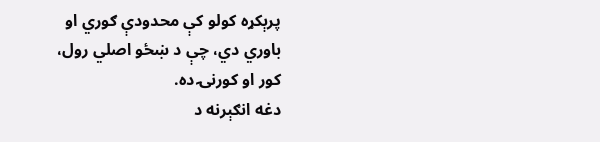پرېکړه کولو کې محدودې ګوري او باوري دي، چې د ښځو اصلي رول، کور او کورنۍ ده.
دغه انګېرنه د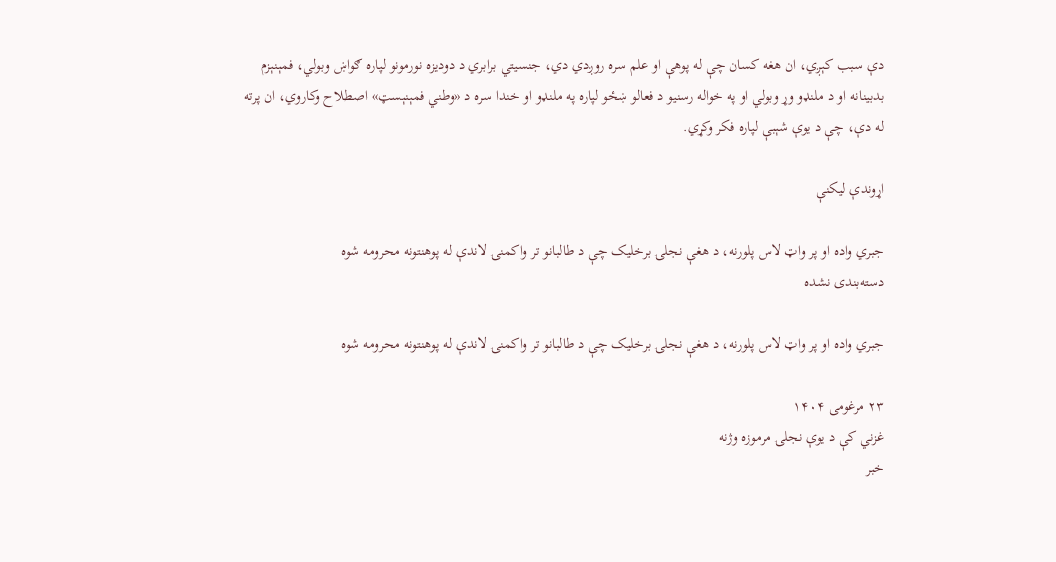دې سبب کېږي، ان هغه کسان چې له پوهې او علم سره روږدي دي، جنسیتي برابري د دودیزه نورمونو لپاره ګواښ وبولي، فمېنېزم بدبینانه او د ملنډو وړ وبولي او په خواله رسنیو د فعالو ښځو لپاره په ملنډو او خندا سره د «وطني فمېنېسټ» اصطلاح وکاروي، ان پرته له دې، چې د یوې شېبې لپاره فکر وکړي.

اړوندې لیکنې

جبري واده او پر واټ لاس پلورنه، د هغې نجلۍ برخلیک چې د طالبانو تر واکمنۍ لاندې له پوهنتونه محرومه شوه
دسته‌بندی نشده

جبري واده او پر واټ لاس پلورنه، د هغې نجلۍ برخلیک چې د طالبانو تر واکمنۍ لاندې له پوهنتونه محرومه شوه

۲۳ مرغومی ۱۴۰۴
غزني کې د یوې نجلۍ مرموزه وژنه
خبر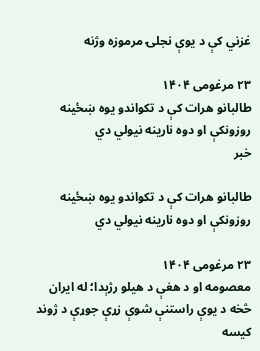غزني کې د یوې نجلۍ مرموزه وژنه

۲۳ مرغومی ۱۴۰۴
طالبانو هرات کې د تکواندو یوه ښځینه روزونکې او دوه نارینه نیولي دي
خبر

طالبانو هرات کې د تکواندو یوه ښځینه روزونکې او دوه نارینه نیولي دي

۲۳ مرغومی ۱۴۰۴
معصومه او د هغې د هیلو رژېدا؛ له ایران څخه د یوې راستنې شوې زړې جوړې د ژوند کیسه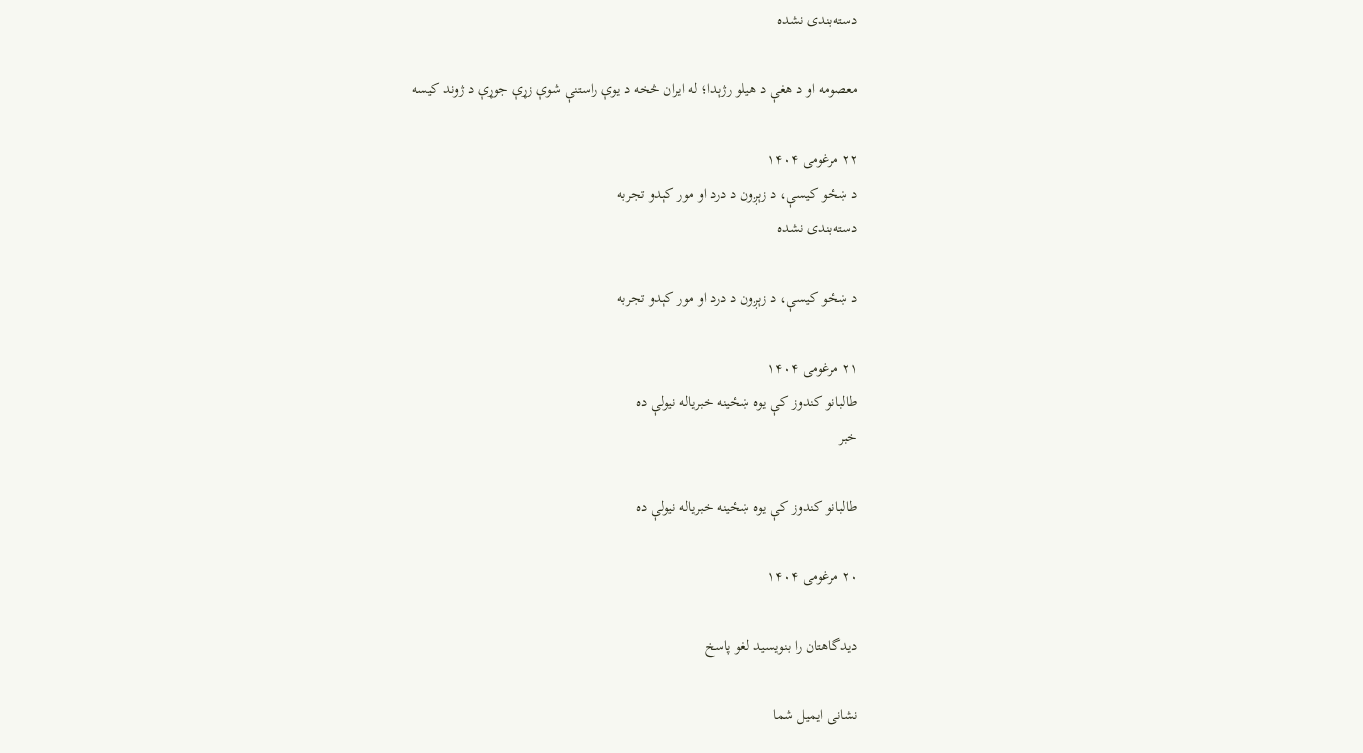دسته‌بندی نشده

معصومه او د هغې د هیلو رژېدا؛ له ایران څخه د یوې راستنې شوې زړې جوړې د ژوند کیسه

۲۲ مرغومی ۱۴۰۴
د ښځو کیسې، د زېږون د درد او مور کېدو تجربه
دسته‌بندی نشده

د ښځو کیسې، د زېږون د درد او مور کېدو تجربه

۲۱ مرغومی ۱۴۰۴
طالبانو کندوز کې یوه ښځینه خبریاله نیولې ده
خبر

طالبانو کندوز کې یوه ښځینه خبریاله نیولې ده

۲۰ مرغومی ۱۴۰۴

دیدگاهتان را بنویسید لغو پاسخ

نشانی ایمیل شما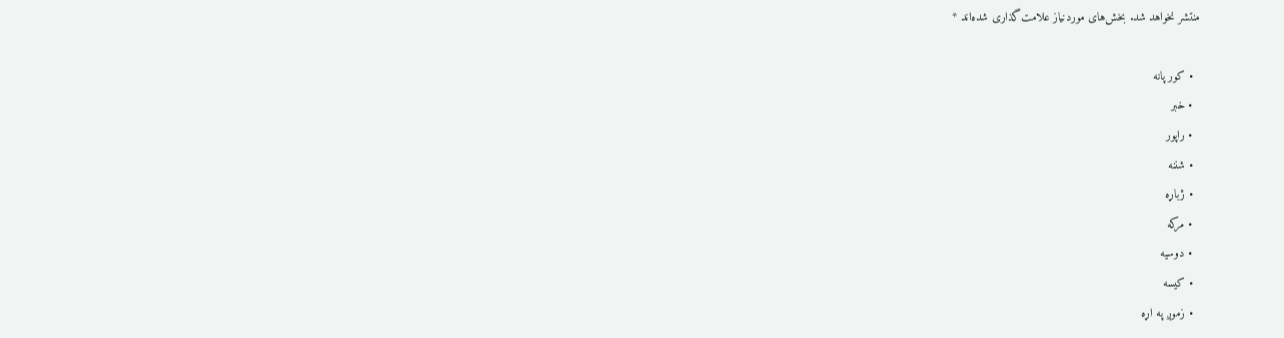منتشر نخواهد شد. بخش‌های موردنیاز علامت‌گذاری شده‌اند *

  • کور پانه
  • خبر
  • راپور
  • شننه
  • ژباړه
  • مرکه
  • دوسیه
  • کیسه
  • زموږ په اړه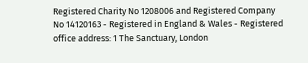Registered Charity No 1208006 and Registered Company No 14120163 - Registered in England & Wales - Registered office address: 1 The Sanctuary, London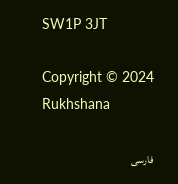SW1P 3JT

Copyright © 2024 Rukhshana

فارسی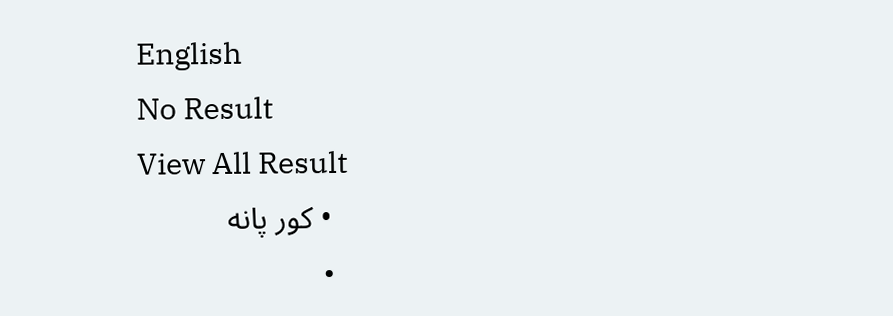English
No Result
View All Result
  • کور پانه
  •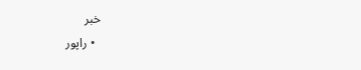خبر
  • راپور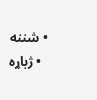• شننه
  • ژباړه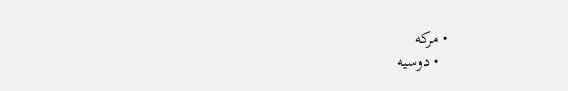• مرکه
  • دوسیه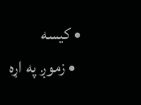• کیسه
  • زموږ په اړه